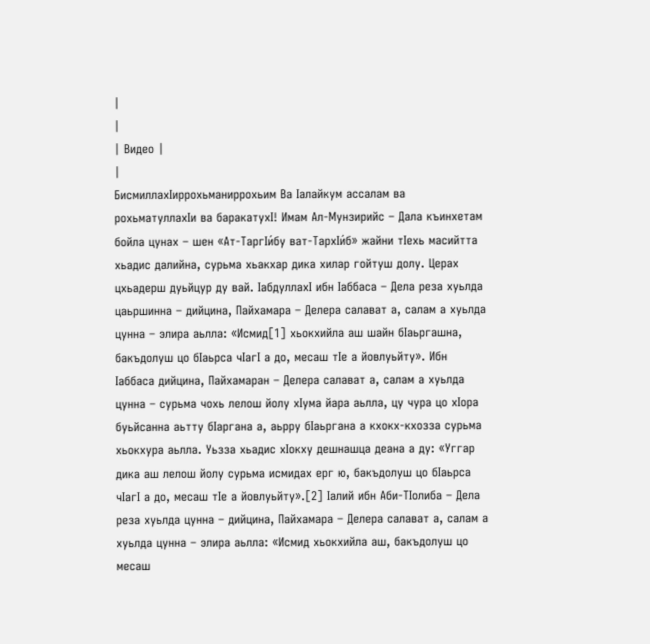|
|
| Видео |
|
БисмиллахIиррохьманиррохьим Ва Iалайкум ассалам ва рохьматуллахIи ва баракатухI! Имам Ал-Мунзирийс – Дала къинхетам бойла цунах – шен «Ат-ТаргIи́бу ват-ТархIи́б» жайни тIехь масийтта хьадис далийна, сурьма хьакхар дика хилар гойтуш долу. Церах цхьадерш дуьйцур ду вай. IабдуллахI ибн Iаббаса – Дела реза хуьлда цаьршинна – дийцина, Пайхамара – Делера салават а, салам а хуьлда цунна – элира аьлла: «Исмид[1] хьокхийла аш шайн бIаьргашна, бакъдолуш цо бIаьрса чIагI а до, месаш тIе а йовлуьйту». Ибн Iаббаса дийцина, Пайхамаран – Делера салават а, салам а хуьлда цунна – сурьма чохь лелош йолу хIума йара аьлла, цу чура цо хIора буьйсанна аьтту бIаргана а, аьрру бIаьргана а кхокх-кхозза сурьма хьокхура аьлла. Уьзза хьадис хIокху дешнашца деана а ду: «Уггар дика аш лелош йолу сурьма исмидах ерг ю, бакъдолуш цо бIаьрса чIагI а до, месаш тIе а йовлуьйту».[2] Iалий ибн Аби-ТIолиба – Дела реза хуьлда цунна – дийцина, Пайхамара – Делера салават а, салам а хуьлда цунна – элира аьлла: «Исмид хьокхийла аш, бакъдолуш цо месаш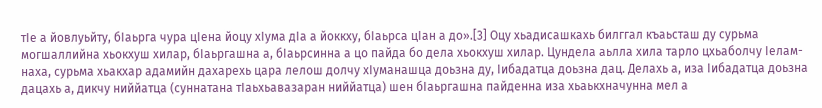тIе а йовлуьйту, бIаьрга чура цIена йоцу хIума дIа а йоккху, бIаьрса цIан а до».[3] Оцу хьадисашкахь билггал къаьсташ ду сурьма могшаллийна хьокхуш хилар, бIаьргашна а, бIаьрсинна а цо пайда бо дела хьокхуш хилар. Цундела аьлла хила тарло цхьаболчу Iелам-наха, сурьма хьакхар адамийн дахарехь цара лелош долчу хIуманашца доьзна ду, Iибадатца доьзна дац. Делахь а, иза Iибадатца доьзна дацахь а, дикчу ниййатца (суннатана тIаьхьавазаран ниййатца) шен бIаьргашна пайденна иза хьаькхначунна мел а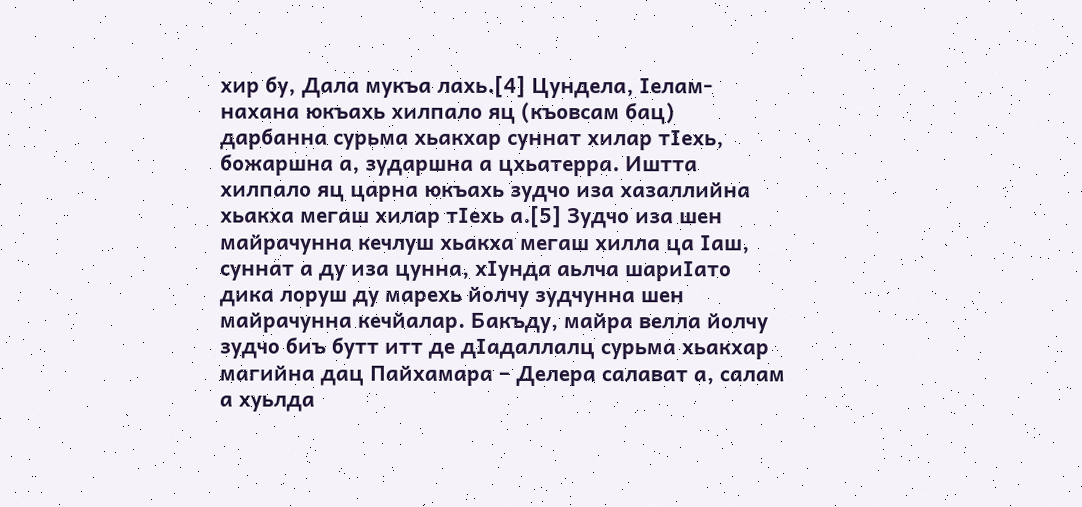хир бу, Дала мукъа лахь.[4] Цундела, Iелам-нахана юкъахь хилпало яц (къовсам бац) дарбанна сурьма хьакхар суннат хилар тIехь, божаршна а, зударшна а цхьатерра. Иштта хилпало яц царна юкъахь зудчо иза хазаллийна хьакха мегаш хилар тIехь а.[5] Зудчо иза шен майрачунна кечлуш хьакха мегаш хилла ца Iаш, суннат а ду иза цунна, хIунда аьлча шариIато дика лоруш ду марехь йолчу зудчунна шен майрачунна кечйалар. Бакъду, майра велла йолчу зудчо биъ бутт итт де дIадаллалц сурьма хьакхар магийна дац Пайхамара – Делера салават а, салам а хуьлда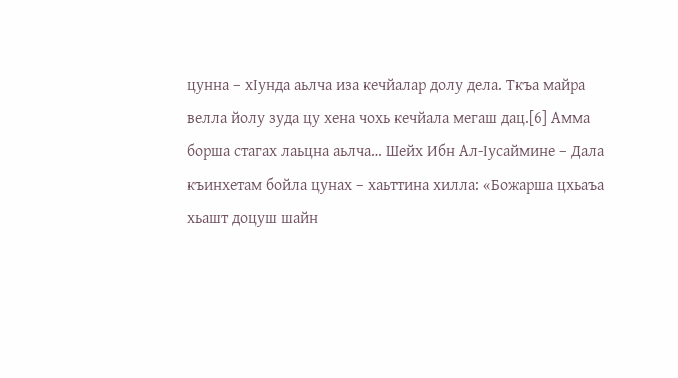цунна – хIунда аьлча иза кечйалар долу дела. Ткъа майра велла йолу зуда цу хена чохь кечйала мегаш дац.[6] Амма борша стагах лаьцна аьлча… Шейх Ибн Ал-Iусаймине – Дала къинхетам бойла цунах – хаьттина хилла: «Божарша цхьаъа хьашт доцуш шайн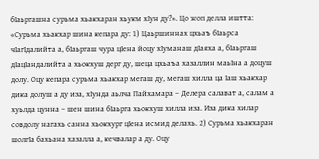бIаьргашна сурьма хьакхаран хьукм хIун ду?». Цо жоп делла иштта: «Сурьма хьакхар шина кепара ду: 1) Цаьршиннах цхьаъ бIаьрса чIагIдалийта а, бIаьргаш чура цIена йоцу хIуманаш дIаяха а, бIаьргаш дIацIандалийта а хьокхуш дерг ду, шеца цхьаъа хазаллин маьIна а доцуш долу. Оцу кепара сурьма хьакхар мегаш ду, мегаш хилла ца Iаш хьакхар дика долуш а ду иза, хIунда аьлча Пайхамара – Делера салават а, салам а хуьлда цунна – шен шина бIаьрга хьокхуш хилла иза. Иза дика хилар совдолу нагахь санна хьокхург цIена исмид делахь. 2) Сурьма хьакхаран шолгIа бахьана хазалла а, кечвалар а ду. Оцу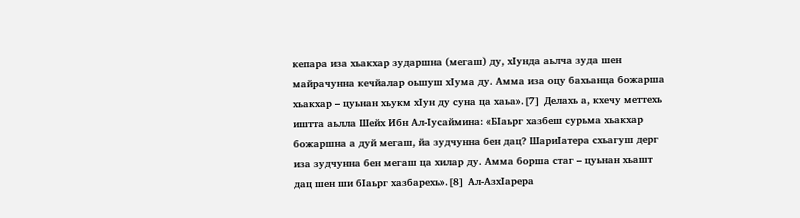кепара иза хьакхар зударшна (мегаш) ду, хIунда аьлча зуда шен майрачунна кечйалар оьшуш хIума ду. Амма иза оцу бахьанца божарша хьакхар – цуьнан хьукм хIун ду суна ца хаьа».[7] Делахь а, кхечу меттехь иштта аьлла Шейх Ибн Ал-Iусаймина: «БIаьрг хазбеш сурьма хьакхар божаршна а дуй мегаш, йа зудчунна бен дац? ШариIатера схьагуш дерг иза зудчунна бен мегаш ца хилар ду. Амма борша стаг – цуьнан хьашт дац шен ши бIаьрг хазбарехь».[8] Ал-АзхIарера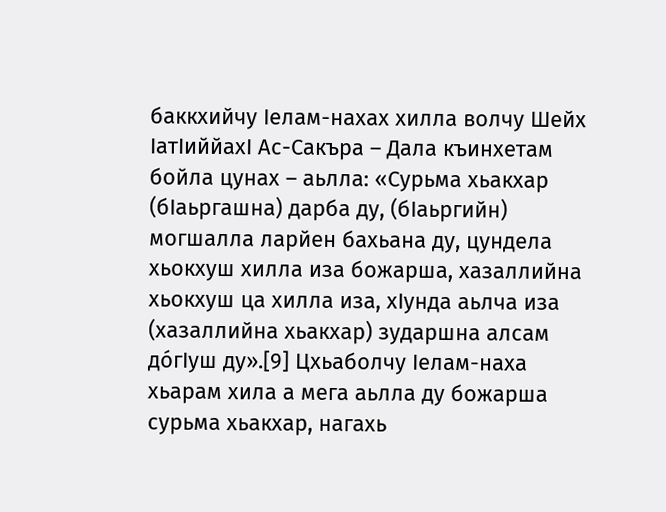баккхийчу Iелам-нахах хилла волчу Шейх IатIиййахI Ас-Сакъра – Дала къинхетам бойла цунах – аьлла: «Сурьма хьакхар (бIаьргашна) дарба ду, (бIаьргийн) могшалла ларйен бахьана ду, цундела хьокхуш хилла иза божарша, хазаллийна хьокхуш ца хилла иза, хIунда аьлча иза (хазаллийна хьакхар) зударшна алсам до́гIуш ду».[9] Цхьаболчу Iелам-наха хьарам хила а мега аьлла ду божарша сурьма хьакхар, нагахь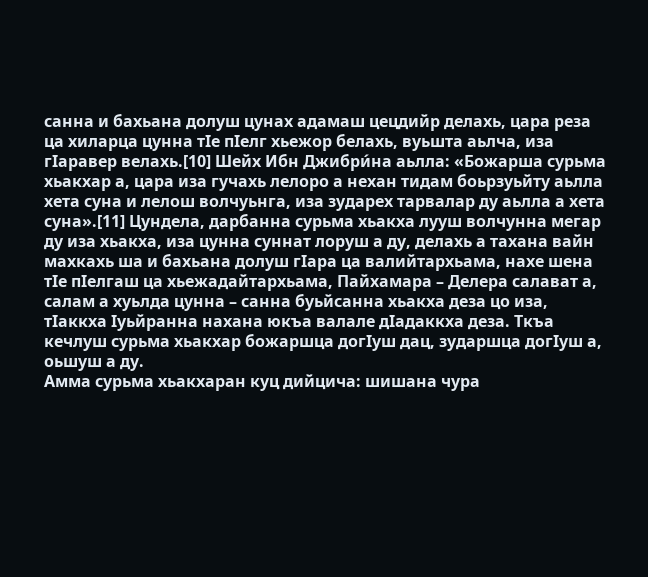санна и бахьана долуш цунах адамаш цецдийр делахь, цара реза ца хиларца цунна тIе пIелг хьежор белахь, вуьшта аьлча, иза гIаравер велахь.[10] Шейх Ибн Джибри́на аьлла: «Божарша сурьма хьакхар а, цара иза гучахь лелоро а нехан тидам боьрзуьйту аьлла хета суна и лелош волчуьнга, иза зударех тарвалар ду аьлла а хета суна».[11] Цундела, дарбанна сурьма хьакха лууш волчунна мегар ду иза хьакха, иза цунна суннат лоруш а ду, делахь а тахана вайн махкахь ша и бахьана долуш гIара ца валийтархьама, нахе шена тIе пIелгаш ца хьежадайтархьама, Пайхамара – Делера салават а, салам а хуьлда цунна – санна буьйсанна хьакха деза цо иза, тIаккха Iуьйранна нахана юкъа валале дIадаккха деза. Ткъа кечлуш сурьма хьакхар божаршца догIуш дац, зударшца догIуш а, оьшуш а ду.
Амма сурьма хьакхаран куц дийцича: шишана чура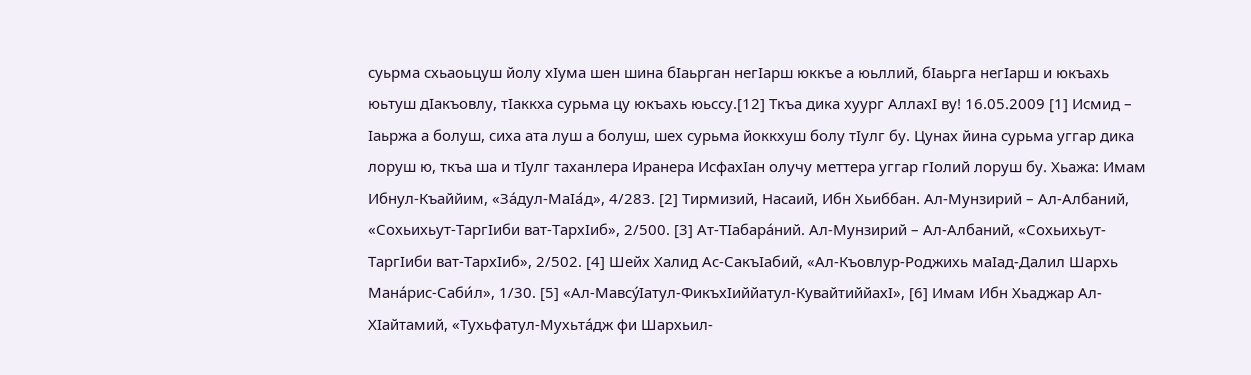суьрма схьаоьцуш йолу хIума шен шина бIаьрган негIарш юккъе а юьллий, бIаьрга негIарш и юкъахь юьтуш дIакъовлу, тIаккха сурьма цу юкъахь юьссу.[12] Ткъа дика хуург АллахI ву! 16.05.2009 [1] Исмид – Iаьржа а болуш, сиха ата луш а болуш, шех сурьма йоккхуш болу тIулг бу. Цунах йина сурьма уггар дика лоруш ю, ткъа ша и тIулг таханлера Иранера ИсфахIан олучу меттера уггар гIолий лоруш бу. Хьажа: Имам Ибнул-Къаййим, «За́дул-МаIа́д», 4/283. [2] Тирмизий, Насаий, Ибн Хьиббан. Ал-Мунзирий – Ал-Албаний, «Сохьихьут-ТаргIиби ват-ТархIиб», 2/500. [3] Ат-ТIабара́ний. Ал-Мунзирий – Ал-Албаний, «Сохьихьут-ТаргIиби ват-ТархIиб», 2/502. [4] Шейх Халид Ас-СакъIабий, «Ал-Къовлур-Роджихь маIад-Далил Шархь Мана́рис-Саби́л», 1/30. [5] «Ал-Мавсу́Iатул-ФикъхIиййатул-КувайтиййахI», [6] Имам Ибн Хьаджар Ал-ХIайтамий, «Тухьфатул-Мухьта́дж фи Шархьил-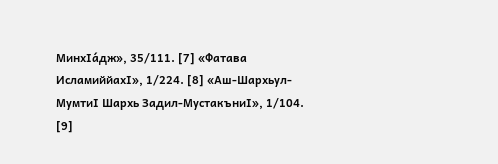МинхIа́дж», 35/111. [7] «Фатава ИсламиййахI», 1/224. [8] «Аш-Шархьул-МумтиI Шархь Задил-МустакъниI», 1/104. [9]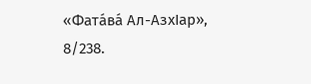«Фата́ва́ Ал-АзхIар», 8/238.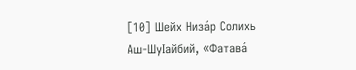[10] Шейх Низа́р Солихь Аш-ШуIайбий, «Фатава́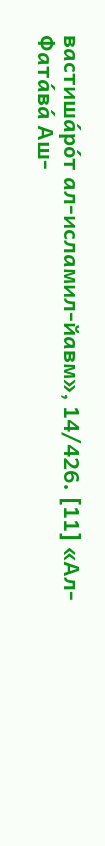вастиша́ро́т ал-исламил-йавм», 14/426. [11] «Ал-Фата́ва́ Аш-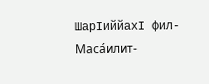ШарIиййахI фил-Маса́илит-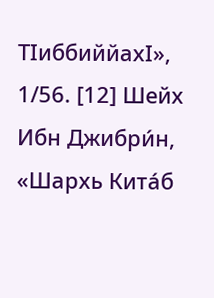ТIиббиййахI», 1/56. [12] Шейх Ибн Джибри́н, «Шархь Кита́б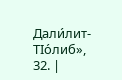Дали́лит-ТIо́либ», 32. |